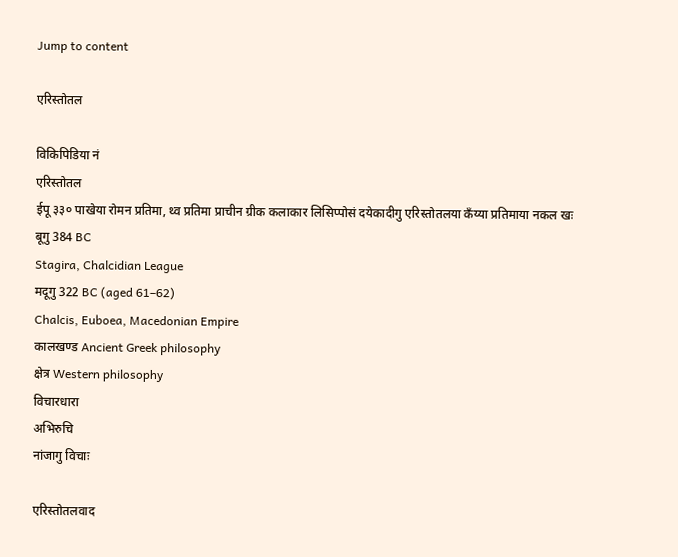Jump to content

एरिस्तोतल

विकिपिडिया नं
एरिस्तोतल
ईपू ३३० पाखेया रोमन प्रतिमा, थ्व प्रतिमा प्राचीन ग्रीक कलाकार लिसिप्पोसं दयेकादीगु एरिस्तोतलया कँय्या प्रतिमाया नकल खः
बूगु 384 BC
Stagira, Chalcidian League
मदूगु 322 BC (aged 61–62)
Chalcis, Euboea, Macedonian Empire
कालखण्ड Ancient Greek philosophy
क्षेत्र Western philosophy
विचारधारा
अभिरुचि
नांजागु विचाः

एरिस्तोतलवाद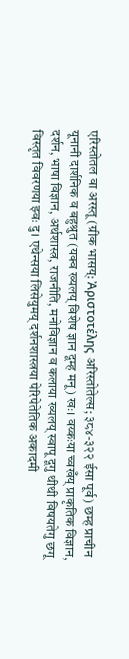एरिस्तोतल वा अरस्तू (ग्रीक भासय्: Ἀριστοτέλης अरिस्तोतेल्स; ३८४-३२२ ईसा पूर्व) छम्ह प्राचीन यूनानी दार्शनिक व बहुश्रुत (यक्व ख्यलय् विशेष ज्ञान दूम्ह मनू) खः। वय्कःया च्वखँय् प्राकृतिक विज्ञान, दर्शन, भाषा विज्ञान, अर्थशास्त्र, राजनीति, मनोविज्ञान व कलाया ख्यलय् स्वापू दूगु थीथी विषयतेगु छगू विस्तृत विवरणया झ्वः दु। एथेन्सया लिसेयुमय् दर्शनशास्त्रया पेरिपेतेतिक अकादमी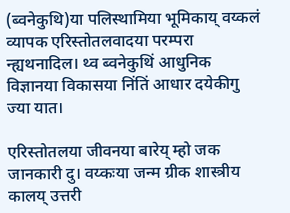(ब्वनेकुथि)या पलिस्थामिया भूमिकाय् वय्कलं व्यापक एरिस्तोतलवादया परम्परा न्ह्यथनादिल। थ्व ब्वनेकुथिं आधुनिक विज्ञानया विकासया निंतिं आधार दयेकीगु ज्या यात।

एरिस्तोतलया जीवनया बारेय् म्हो जक जानकारी दु। वय्कःया जन्म ग्रीक शास्त्रीय कालय् उत्तरी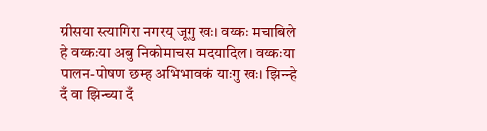ग्रीसया स्त्यागिरा नगरय् जूगु खः। वय्कः मचाबिले हे वय्कःया अबु निकोमाचस मदयादिल। वय्कःया पालन-पोषण छम्ह अभिभावकं याःगु खः। झिन्न्हे दँ वा झिन्च्या दँ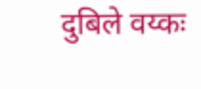दुबिले वय्कः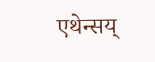एथेन्सय्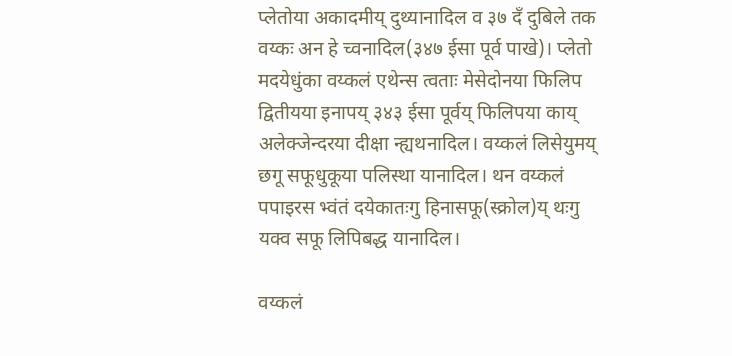प्लेतोया अकादमीय् दुथ्यानादिल व ३७ दँ दुबिले तक वय्कः अन हे च्वनादिल(३४७ ईसा पूर्व पाखे)। प्लेतो मदयेधुंका वय्कलं एथेन्स त्वताः मेसेदोनया फिलिप द्वितीयया इनापय् ३४३ ईसा पूर्वय् फिलिपया काय् अलेक्जेन्दरया दीक्षा न्ह्यथनादिल। वय्कलं लिसेयुमय् छगू सफूधुकूया पलिस्था यानादिल। थन वय्कलं पपाइरस भ्वंतं दयेकातःगु हिनासफू(स्क्रोल)य् थःगु यक्व सफू लिपिबद्ध यानादिल।

वय्कलं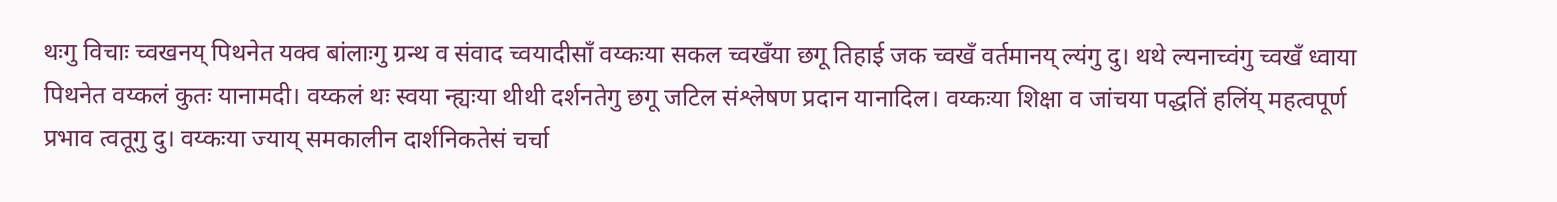थःगु विचाः च्वखनय् पिथनेत यक्व बांलाःगु ग्रन्थ व संवाद च्वयादीसाँ वय्कःया सकल च्वखँया छगू तिहाई जक च्वखँ वर्तमानय् ल्यंगु दु। थथे ल्यनाच्वंगु च्वखँ ध्वाया पिथनेत वय्कलं कुतः यानामदी। वय्कलं थः स्वया न्ह्यःया थीथी दर्शनतेगु छगू जटिल संश्लेषण प्रदान यानादिल। वय्कःया शिक्षा व जांचया पद्धतिं हलिंय् महत्वपूर्ण प्रभाव त्वतूगु दु। वय्कःया ज्याय् समकालीन दार्शनिकतेसं चर्चा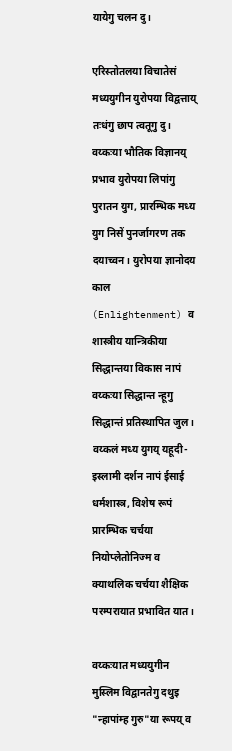यायेगु चलन दु।

एरिस्तोतलया विचातेसं मध्ययुगीन युरोपया विद्वत्ताय् तःधंगु छाप त्वतूगु दु। वय्कःया भौतिक विज्ञानय् प्रभाव युरोपया लिपांगु पुरातन युग, प्रारम्भिक मध्य युग निसें पुनर्जागरण तक दयाच्वन। युरोपया ज्ञानोदय काल (Enlightenment) व शास्त्रीय यान्त्रिकीया सिद्धान्तया विकास नापं वय्कःया सिद्धान्त न्हूगु सिद्धान्तं प्रतिस्थापित जुल। वय्कलं मध्य युगय् यहूदी-इस्लामी दर्शन नापं ईसाई धर्मशास्त्र, विशेष रूपं प्रारम्भिक चर्चया नियोप्लेतोनिज्म व क्याथलिक चर्चया शैक्षिक परम्परायात प्रभावित यात।

वय्कःयात मध्ययुगीन मुस्लिम विद्वानतेगु दथुइ "न्हापांम्ह गुरु"या रूपय् व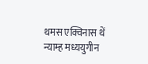थमस एक्विनास थें न्याम्ह मध्ययुगीन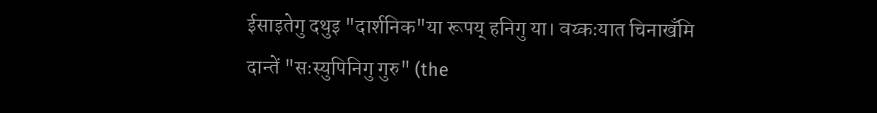ईसाइतेगु दथुइ "दार्शनिक"या रूपय् हनिगु या। वय्कःयात चिनाखँमि दान्तें "सःस्युपिनिगु गुरु" (the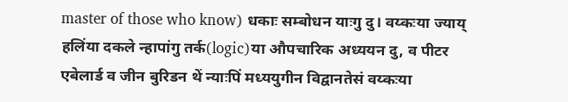master of those who know) धकाः सम्बोधन याःगु दु। वय्कःया ज्याय् हलिंया दकले न्हापांगु तर्क(logic)या औपचारिक अध्ययन दु, व पीटर एबेलार्ड व जीन बुरिडन थें न्याःपिं मध्ययुगीन विद्वानतेसं वय्कःया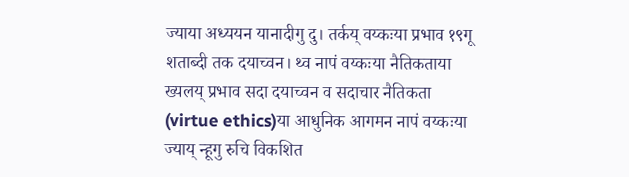ज्याया अध्ययन यानादीगु दु। तर्कय् वय्कःया प्रभाव १९गू शताब्दी तक दयाच्वन। थ्व नापं वय्कःया नैतिकताया ख्यलय् प्रभाव सदा दयाच्वन व सदाचार नैतिकता (virtue ethics)या आधुनिक आगमन नापं वय्कःया ज्याय् न्हूगु रुचि विकशित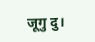जूगु दु।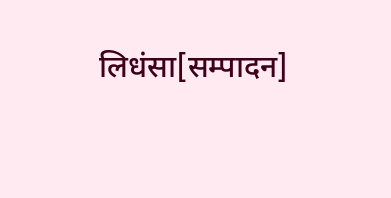लिधंसा[सम्पादन]